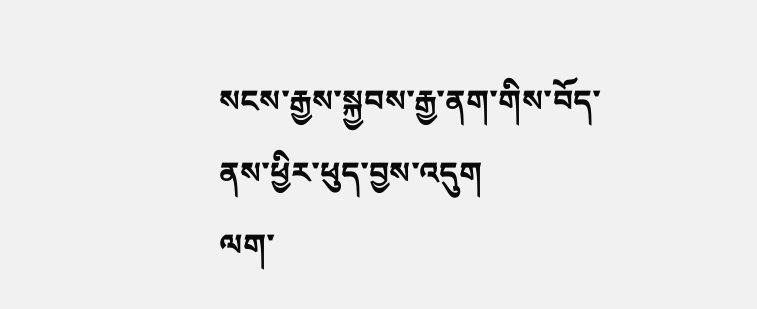སངས་རྒྱས་སྐྱབས་རྒྱ་ནག་གིས་བོད་ནས་ཕྱིར་ཕུད་བྱས་འདུག
ལག་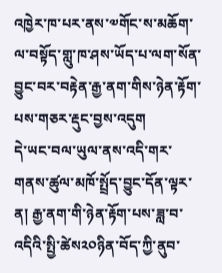འཁྱེར་ཁ་པར་ནས་༧གོང་ས་མཆོག་ལ་བསྟོད་གླུ་ཁ་ཤས་ཡོད་པ་ལག་སོན་བྱུང་བར་བརྟེན་རྒྱ་ནག་གིས་ཉེན་རྟོག་པས་གཅར་རྡུང་བྱས་འདུག
དེ་ཡང་བལ་ཡུལ་ནས་འདི་གར་གནས་ཚུལ་མཁོ་སྤྲོད་བྱུང་དོན་ལྟར་ན། རྒྱ་ནག་གི་ཉེན་རྟོག་པས་ཟླ་བ་འདིའི་སྤྱི་ཚེས༢༠ཉིན་བོད་ཀྱི་ནུབ་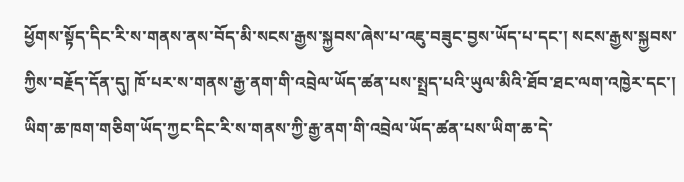ཕྱོགས་སྟོད་དིང་རི་ས་གནས་ནས་བོད་མི་སངས་རྒྱས་སྐྱབས་ཞེས་པ་འཇུ་བཟུང་བྱས་ཡོད་པ་དང་། སངས་རྒྱས་སྐྱབས་ཀྱིས་བརྗོད་དོན་དུ། ཁོ་པར་ས་གནས་རྒྱ་ནག་གི་འབྲེལ་ཡོད་ཚན་པས་སྤྲད་པའི་ཡུལ་མིའི་ཐོབ་ཐང་ལག་འཁྱེར་དང་། ཡིག་ཆ་ཁག་གཅིག་ཡོད་ཀྱང་དིང་རི་ས་གནས་ཀྱི་རྒྱ་ནག་གི་འབྲེལ་ཡོད་ཚན་པས་ཡིག་ཆ་དེ་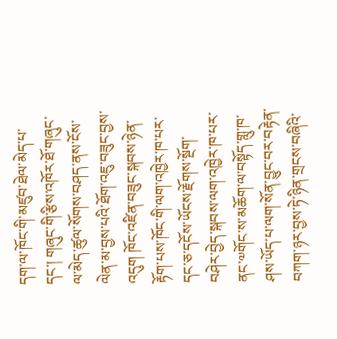དག་ལ་ཁོང་གི་མཛུབ་ཐེལ་མེད་པ་དང་། གཞུང་གི་རྩིས་འཁོར་ཐོ་གཞུང་ལ་མེད་ཚུལ་སོགས་བཤད་ནས་ངོས་ལེན་མ་བྱས་པའི་ཐོག་འཇུ་བཟུང་བྱས་འདུག ཁོང་འཛིན་བཟུང་སྐབས་ཉེན་རྟོག་པས་ཁོང་གི་ལག་འཁྱེར་ཁ་པར་དང་ཅ་དངོས་ཡོངས་རྗོགས་སྔོག་བཤེར་བྱེད་སྐབས་ལག་འཁྱེར་ཁ་པར་ནང་༧གོང་ས་མཆོག་ལ་བསྟོད་གླུ་ཁ་ཤས་ཡོད་པ་ལག་སོན་བྱུང་བར་བརྟེན་བཀག་ཉར་བྱས་ཏེ་ཉིན་གྲངས་བཞིའི་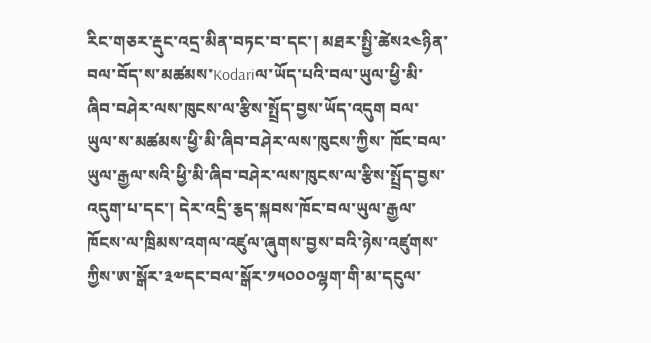རིང་གཅར་རྡུང་འདྲ་མིན་བཏང་བ་དང་། མཐར་སྤྱི་ཚེས༢༤ཉིན་བལ་བོད་ས་མཚམས་Kodariལ་ཡོད་པའི་བལ་ཡུལ་ཕྱི་མི་ཞིབ་བཤེར་ལས་ཁུངས་ལ་རྩིས་སྤྲོད་བྱས་ཡོད་འདུག བལ་ཡུལ་ས་མཚམས་ཕྱི་མི་ཞིབ་བཤེར་ལས་ཁུངས་ཀྱིས་ ཁོང་བལ་ཡུལ་རྒྱལ་སའི་ཕྱི་མི་ཞིབ་བཤེར་ལས་ཁུངས་ལ་རྩིས་སྤྲོད་བྱས་འདུག་པ་དང་། དེར་འདྲི་རྕད་སྐབས་ཁོང་བལ་ཡུལ་རྒྱལ་ཁོངས་ལ་ཁྲིམས་འགལ་འཛུལ་ཞུགས་བྱས་བའི་ཉེས་འཛུགས་ཀྱིས་ཨ་སྒོར་༣༧དང་བལ་སྒོར་༡༥༠༠༠ལྷག་གི་མ་དངུལ་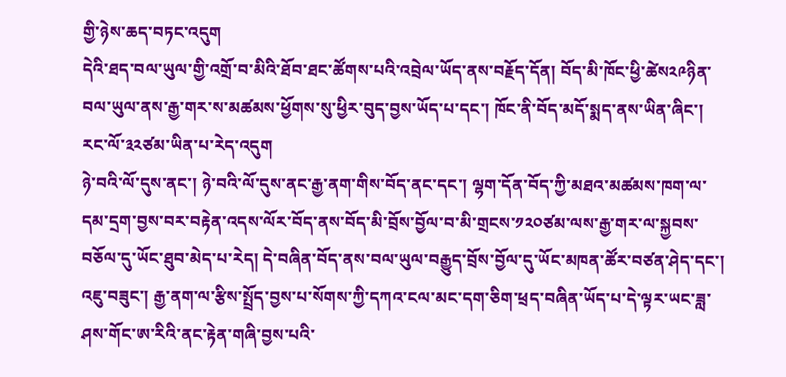གྱི་ཉེས་ཆད་བཏང་འདུག
དེའི་ཐད་བལ་ཡུལ་གྱི་འགྲོ་བ་མིའི་ཐོབ་ཐང་ཚོགས་པའི་འབྲེལ་ཡོད་ནས་བརྗོད་དོན། བོད་མི་ཁོང་ཕྱི་ཚེས༢༩ཉིན་བལ་ཡུལ་ནས་རྒྱ་གར་ས་མཚམས་ཕྱོགས་སུ་ཕྱིར་བུད་བྱས་ཡོད་པ་དང་། ཁོང་ནི་བོད་མདོ་སྨད་ནས་ཡིན་ཞིང་། རང་ལོ་༣༢ཙམ་ཡིན་པ་རེད་འདུག
ཉེ་བའི་ལོ་དུས་ནང་། ཉེ་བའི་ལོ་དུས་ནང་རྒྱ་ནག་གིས་བོད་ནང་དང་། ལྷག་དོན་བོད་ཀྱི་མཐའ་མཚམས་ཁག་ལ་དམ་དྲག་བྱས་བར་བརྟེན་འདས་ལོར་བོད་ནས་བོད་མི་བྲོས་བྱོལ་བ་མི་གྲངས་༡༢༠ཙམ་ལས་རྒྱ་གར་ལ་སྐྱབས་བཅོལ་དུ་ཡོང་ཐུབ་མེད་པ་རེད། དེ་བཞིན་བོད་ནས་བལ་ཡུལ་བརྒྱུད་བྲོས་བྱོལ་དུ་ཡོང་མཁན་ཚོར་བཙན་ཤེད་དང་། འཇུ་བཟུང་། རྒྱ་ནག་ལ་རྩིས་སྤྲོད་བྱས་པ་སོགས་ཀྱི་དཀའ་ངལ་མང་དག་ཅིག་ཕྲད་བཞིན་ཡོད་པ་དེ་ལྟར་ཡང་ཟླ་ཤས་གོང་ཨ་རིའི་ནང་རྟེན་གཞི་བྱས་པའི་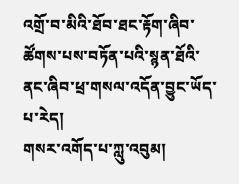འགྲོ་བ་མིའི་ཐོབ་ཐང་རྟོག་ཞིབ་ཚོགས་པས་བཏོན་པའི་སྙན་ཐོའི་ནང་ཞིབ་ཕྲ་གསལ་འདོན་བྱུང་ཡོད་པ་རེད།
གསར་འགོད་པ་ཀླུ་འབུམ།